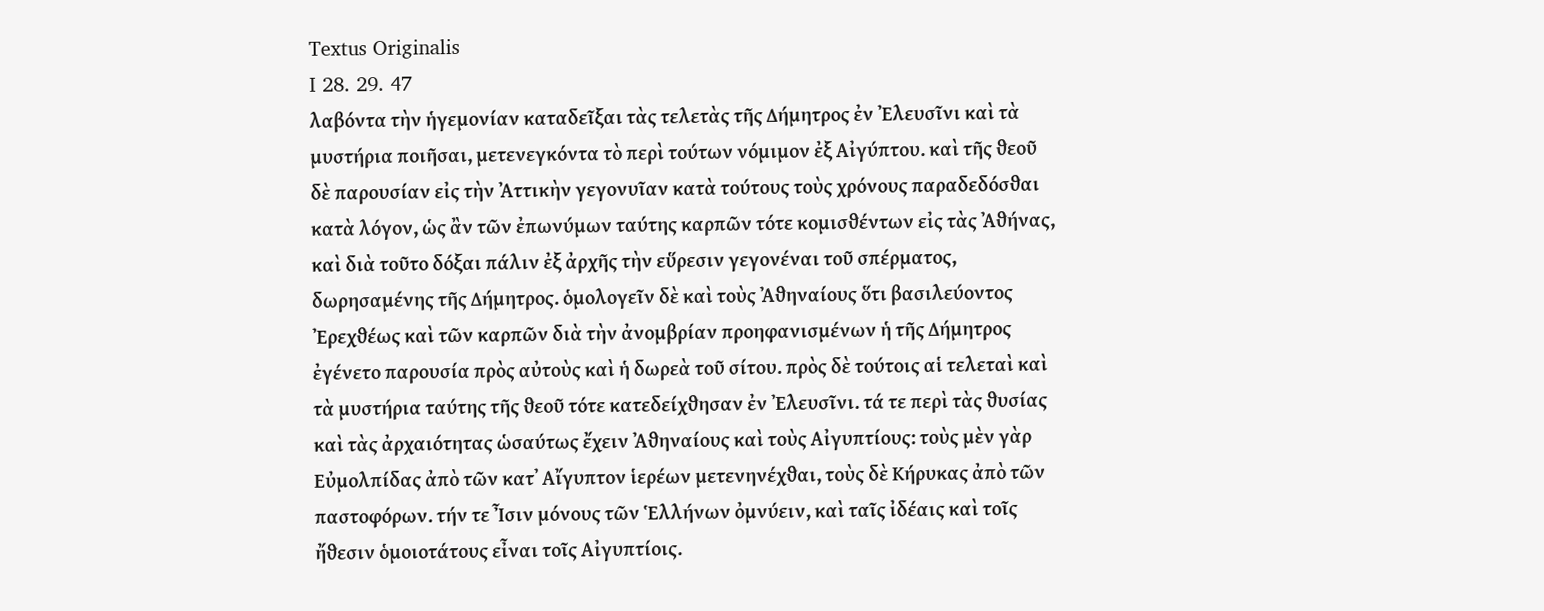Textus Originalis
I 28. 29. 47
λαβόντα τὴν ἡγεμονίαν καταδεῖξαι τὰς τελετὰς τῆς Δήμητρος ἐν Ἐλευσῖνι καὶ τὰ μυστήρια ποιῆσαι, μετενεγκόντα τὸ περὶ τούτων νόμιμον ἐξ Αἰγύπτου. καὶ τῆς ϑεοῦ δὲ παρουσίαν εἰς τὴν Ἀττικὴν γεγονυῖαν κατὰ τούτους τοὺς χρόνους παραδεδόσϑαι κατὰ λόγον, ὡς ἂν τῶν ἐπωνύμων ταύτης καρπῶν τότε κομισϑέντων εἰς τὰς Ἀϑήνας, καὶ διὰ τοῦτο δόξαι πάλιν ἐξ ἀρχῆς τὴν εὕρεσιν γεγονέναι τοῦ σπέρματος, δωρησαμένης τῆς Δήμητρος. ὁμολογεῖν δὲ καὶ τοὺς Ἀϑηναίους ὅτι βασιλεύοντος Ἐρεχϑέως καὶ τῶν καρπῶν διὰ τὴν ἀνομβρίαν προηφανισμένων ἡ τῆς Δήμητρος ἐγένετο παρουσία πρὸς αὐτοὺς καὶ ἡ δωρεὰ τοῦ σίτου. πρὸς δὲ τούτοις αἱ τελεταὶ καὶ τὰ μυστήρια ταύτης τῆς ϑεοῦ τότε κατεδείχϑησαν ἐν Ἐλευσῖνι. τά τε περὶ τὰς ϑυσίας καὶ τὰς ἀρχαιότητας ὡσαύτως ἔχειν Ἀϑηναίους καὶ τοὺς Αἰγυπτίους: τοὺς μὲν γὰρ Εὐμολπίδας ἀπὸ τῶν κατ᾽ Αἴγυπτον ἱερέων μετενηνέχϑαι, τοὺς δὲ Κήρυκας ἀπὸ τῶν παστοφόρων. τήν τε Ἶσιν μόνους τῶν Ἑλλήνων ὀμνύειν, καὶ ταῖς ἰδέαις καὶ τοῖς ἤϑεσιν ὁμοιοτάτους εἶναι τοῖς Αἰγυπτίοις.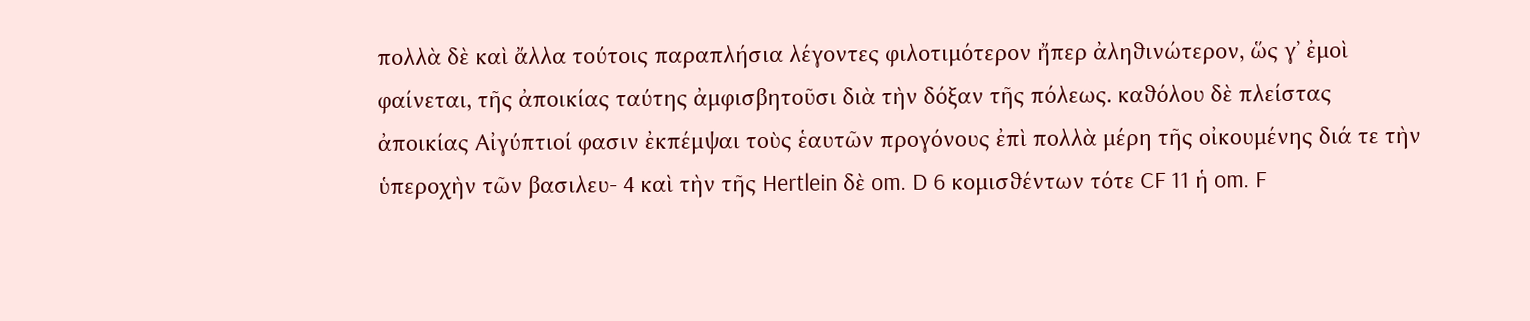πολλὰ δὲ καὶ ἄλλα τούτοις παραπλήσια λέγοντες φιλοτιμότερον ἤπερ ἀληϑινώτερον, ὥς γ᾽ ἐμοὶ φαίνεται, τῆς ἀποικίας ταύτης ἀμφισβητοῦσι διὰ τὴν δόξαν τῆς πόλεως. καϑόλου δὲ πλείστας ἀποικίας Αἰγύπτιοί φασιν ἐκπέμψαι τοὺς ἑαυτῶν προγόνους ἐπὶ πολλὰ μέρη τῆς οἰκουμένης διά τε τὴν ὑπεροχὴν τῶν βασιλευ- 4 καὶ τὴν τῆς Hertlein δὲ om. D 6 κομισϑέντων τότε CF 11 ἡ om. F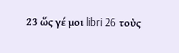23 ὥς γέ μοι libri 26 τοὺς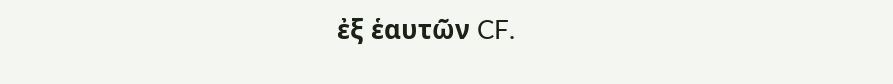ἐξ ἑαυτῶν CF.